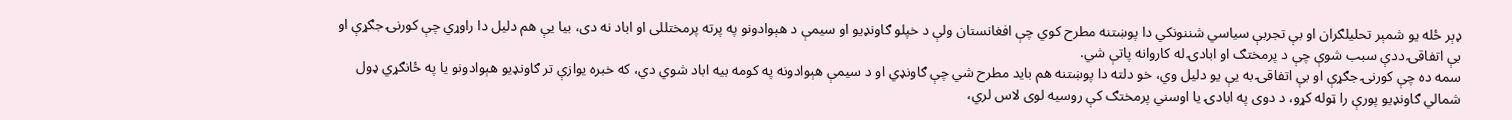ډېر ځله یو شمېر تحلیلګران او بې تجربې سیاسي شننونکي دا پوښتنه مطرح کوي چې افغانستان ولې د خپلو ګاونډیو او سیمې د هېوادونو په پرته پرمختللی او اباد نه دی، بیا یې هم دلیل دا راوړي چې کورنۍ جګړې او بې اتفاقۍ ددې سبب شوې چې د پرمختګ او ابادۍ له کاروانه پاتې شي.
سمه ده چې کورنۍ جګړې او بې اتفاقۍ به یې یو دلیل وي، خو دلته دا پوښتنه هم باید مطرح شي چې ګاونډي او د سیمې هېوادونه په کومه بیه اباد شوي دي، که خبره یوازې تر ګاونډیو هېوادونو یا په ځانګړي ډول شمالي ګاونډیو پورې را ټوله کړو، د دوی په ابادۍ یا اوسني پرمختګ کې روسیه لوی لاس لري،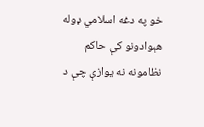خو په دغه اسلامي ډوله هېوادونو کې حاکم نظامونه نه یوازې چې د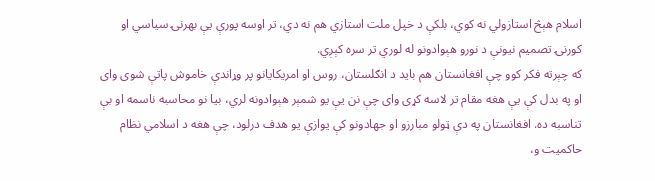اسلام هېڅ استازولي نه کوي، بلکې د خپل ملت استازي هم نه دي، تر اوسه پورې یې بهرنۍ سیاسي او کورنۍ تصمیم نیونې د نورو هېوادونو له لوري تر سره کېږي.
که چېرته فکر کوو چې افغانستان هم باید د انګلستان، روس او امریکایانو پر وړاندې خاموش پاتې شوی وای او په بدل کې یې هغه مقام تر لاسه کړی وای چې نن یې یو شمېر هېوادونه لري، بیا نو محاسبه ناسمه او بې تناسبه ده. افغانستان په دې ټولو مبارزو او جهادونو کې یوازې یو هدف درلود، چې هغه د اسلامي نظام حاکمیت و،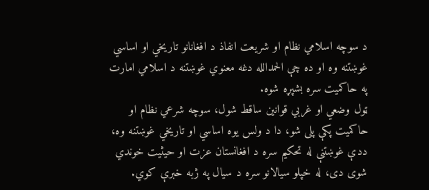د سوچه اسلامي نظام او شریعت انفاذ د افغانانو تاریخي او اساسي غوښتنه وه او ده چې الحمدالله دغه معنوي غوښتنه د اسلامي امارت په حاکمیت سره بشپړه شوه.
ټول وضعي او غربي قوانین ساقط شول، سوچه شرعي نظام او حاکمیت پکې پلی شو، دا د ولس یوه اساسي او تاریخي غوښتنه وه، ددې غوښتنې له تحکیم سره د افغانستان عزت او حیثیت خوندي شوی دی، له خپلو سیالانو سره د سیال په ژبه خبرې کوي.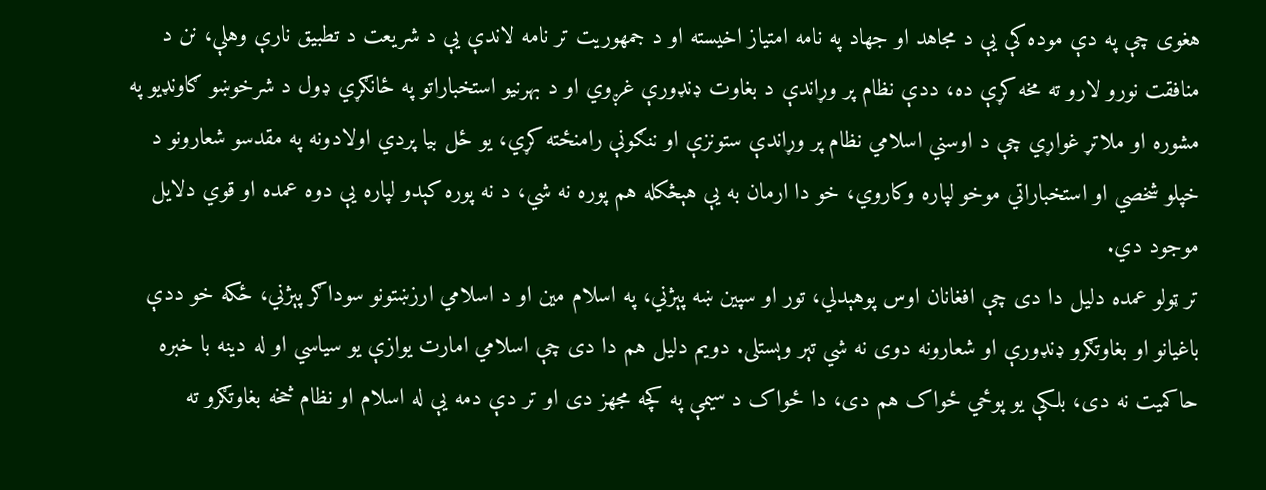هغوی چې په دې موده کې یې د مجاهد او جهاد په نامه امتیاز اخیسته او د جمهوریت تر نامه لاندې یې د شریعت د تطبیق نارې وهلې، نن د منافقت نورو لارو ته مخه کړې ده، ددې نظام پر وړاندې د بغاوت ډنډورې غږوي او د بهرنیو استخباراتو په ځانګړي ډول د شرخوښو ګاونډیو په مشوره او ملاتړ غواړي چې د اوسني اسلامي نظام پر وړاندې ستونزې او ننګونې رامنځته کړي، یو ځل بیا پردي اولادونه په مقدسو شعارونو د خپلو شخصي او استخباراتي موخو لپاره وکاروي، خو دا ارمان به یې هېڅکله هم پوره نه شي، د نه پوره کېدو لپاره یې دوه عمده او قوي دلایل موجود دي.
تر ټولو عمده دلیل دا دی چې افغانان اوس پوهېدلي، تور او سپین ښه پېژني، په اسلام مین او د اسلامي ارزښتونو سوداګر پېژني، ځکه خو ددې باغیانو او بغاوتګرو ډنډورې او شعارونه دوی نه شي تېر وېستلی. دویم دلیل هم دا دی چې اسلامي امارت یوازې یو سیاسي او له دینه با خبره حاکمیت نه دی، بلکې یو پوځي ځواک هم دی، دا ځواک د سیمې په کچه مجهز دی او تر دې دمه یې له اسلام او نظام څخه بغاوتګرو ته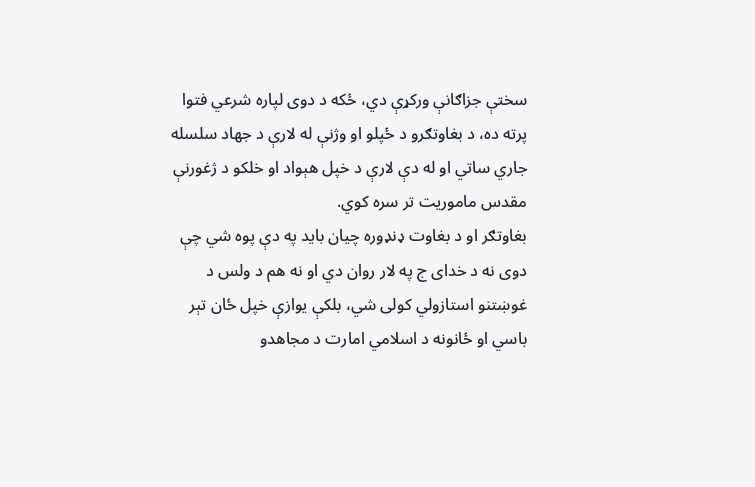سختې جزاګانې ورکړې دي، ځکه د دوی لپاره شرعي فتوا پرته ده، د بغاوتګرو د ځپلو او وژنې له لارې د جهاد سلسله جاري ساتي او له دې لارې د خپل هېواد او خلکو د ژغورنې مقدس ماموریت تر سره کوي.
بغاوتګر او د بغاوت ډنډوره چیان باید په دې پوه شي چې دوی نه د خدای ج په لار روان دي او نه هم د ولس د غوښتنو استازولي کولی شي، بلکې یوازې خپل ځان تېر باسي او ځانونه د اسلامي امارت د مجاهدو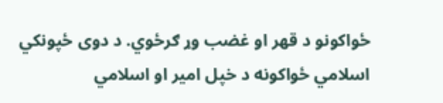ځواکونو د قهر او غضب وړ ګرځوي. د دوی ځپونکي اسلامي ځواکونه د خپل امیر او اسلامي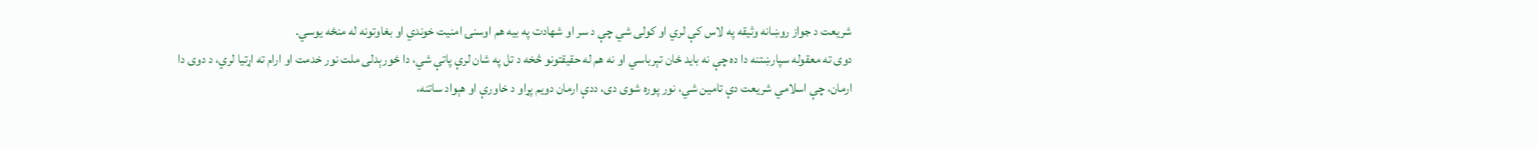شریعت د جواز روښانه وثیقه په لاس کې لري او کولی شي چې د سر او شهادت په بیه هم اوسنۍ امنیت خوندي او بغاوتونه له منځه یوسي.
دوی ته معقوله سپارښتنه دا ده چې نه باید ځان تېرباسي او نه هم له حقیقتونو څخه د تل په شان لرې پاتې شي، دا ځورېدلی ملت نور خدمت او ارام ته اړتیا لري، د دوی دا ارمان، چې اسلامي شریعت دې تامین شي، نور پوره شوی دی، ددې ارمان دویم پړاو د خاورې او هېواد ساتنه،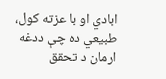ابادي او با عزته کول، طبیعي ده چې ددغه ارمان د تحقق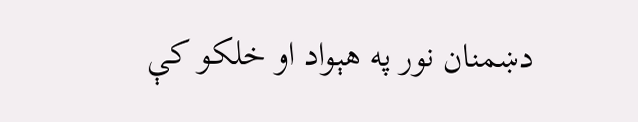دښمنان نور په هېواد او خلکو کې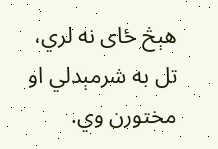هېڅ ځای نه لري، تل به شرمېدلي او مختورن وي.